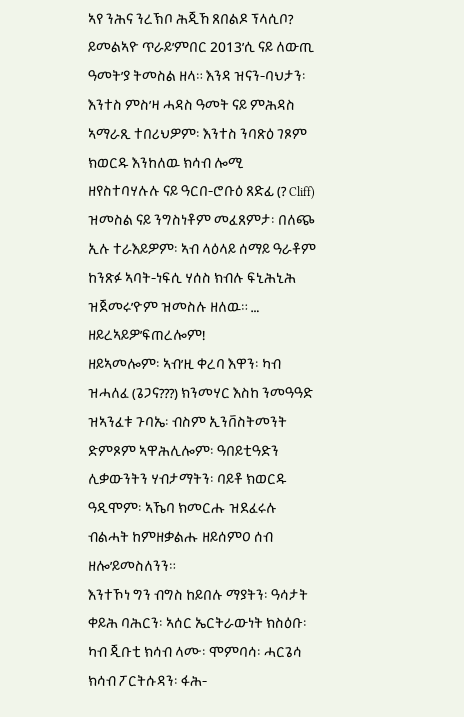ኣየ ንሕና ንረኽቦ ሕጂኸ ጸበልዶ ፕላሲቦ?
ይመልኣዮ ጥራይ’ምበር 2013’ሲ ናይ ለውጢ ዓመት’ያ ትመስል ዘላ። እንዳ ዝናን-ባህታን፡ እንተስ ምስ’ዛ ሓዳስ ዓመት ናይ ምሕዳስ ኣማራጺ ተበሪህዎም፡ እንተስ ንባጽዕ ገጾም ክወርዱ እንከለዉ ክሳብ ሎሚ ዘየስተባሃሉሉ ናይ ዓርበ-ሮቡዕ ጸድፊ (? Cliff) ዝመስል ናይ ንግስነቶም መፈጸምታ፡ በለጭ ኢሉ ተራእይዎም፡ ኣብ ላዕላይ ሰማይ ዓራቶም ከንጽፉ ኣባት-ነፍሲ ሃሰስ ክብሉ ፍኒሕኒሕ ዝጀመሩ’ዮም ዝመስሉ ዘለዉ። … ዘይረኣይዎ’ፍጠረሎም!
ዘይኣመሎም፡ ኣብ’ዚ ቀረባ እዋን፡ ካብ ዝሓለፈ (ጌጋና???) ክንመሃር እስከ ንመዓዓድ ዝኣንፈቱ ጉባኤ፡ ብስም ኢንቨስትመንት ድምጾም ኣዋሕሊሎም፡ ዓበይቲዓድን ሊቃውንትን ሃብታማትን፡ ባይቶ ክወርዱ ዓዲሞም፡ ኣኼባ ክመርሑ ዝደፈሩሉ ብልሓት ከምዘቃልሑ ዘይሰምዐ ሰብ ዘሎ’ይመስለንን።
እንተኾነ ግን ብግስ ከይበሉ ማያትን፡ ዓሳታት ቀይሕ ባሕርን፡ ኣሰር ኤርትራውነት ክስዕቡ፡ ካብ ጂቡቲ ክሳብ ላሙ፡ ሞምባሳ፡ ሓርጌሳ ክሳብ ፖርትሱዳን፡ ፋሕ-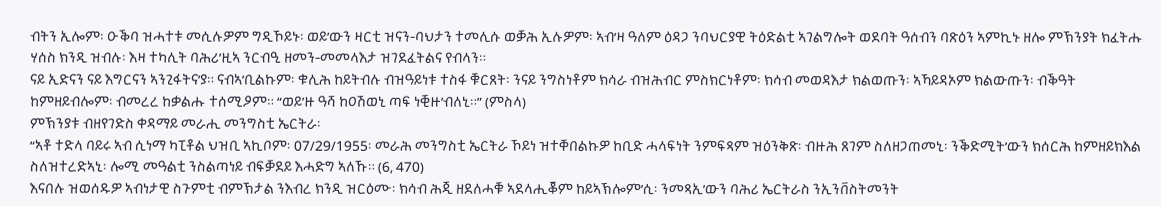ብትን ኢሎም፡ ዑቕባ ዝሓተቱ መሲሉዎም ግዲኾይኑ፡ ወይ’ውን ዛርቲ ዝናን-ባህታን ተመሊሱ ወቓሕ ኢሉዎም፡ ኣብ’ዛ ዓለም ዕዳጋ ንባህርያዊ ትዕድልቲ ኣገልግሎት ወደባት ዓሰብን ባጽዕን ኣምኪኑ ዘሎ ምኽንያት ክፈትሑ ሃሰስ ክንዲ ዝብሉ፡ እዛ ተካሊት ባሕሪ’ዚኣ ንርብዒ ዘመን-መመላእታ ዝገደፈትልና የብላን።
ናይ ኢድናን ናይ እግርናን ኣንጊፋትና’ያ። ናብኣ’ቢልኩም፡ ቁሊሕ ከይትብሉ ብዝዓይነቱ ተስፋ ቑርጸት፡ ንናይ ንግስነቶም ክሳራ ብዝሕብር ምስክርነቶም፡ ክሳብ መወዳእታ ክልወጡን፡ ኣኻይዳኦም ክልውጡን፡ ብቕዓት ከምዘይብሎም፡ ብመረረ ከቃልሑ ተሰሚዖም። “ወይ’ዙ ዓሻ ከዐሽወኒ ጣፍ ነቒዙ’ብለኒ።” (ምስላ)
ምኽንያቱ ብዘየገድስ ቀዳማይ መራሒ መንግስቲ ኤርትራ፡
“ኣቶ ተድላ ባይሩ ኣብ ሲነማ ካፒቶል ህዝቢ ኣኪቦም፡ 07/29/1955፡ መራሕ መንግስቲ ኤርትራ ኾይነ ዝተቐበልኩዎ ከቢድ ሓላፍነት ንምፍጻም ዝዕንቅጽ፡ ብዙሕ ጸገም ስለዘጋጠመኒ፡ ንቕድሚት’ውን ክሰርሕ ከምዘይክእል ስለዝተረድኣኒ፡ ሎሚ መዓልቲ ንስልጣነይ ብፍቓደይ እሓድግ ኣለኹ። (6, 470)
እናበሉ ዝወሰዱዎ ኣብነታዊ ስጉምቲ ብምኽታል ንእብረ ክንዲ ዝርዕሙ፡ ክሳብ ሕጂ ዘደለሓቑ ኣደላሒቖም ከይኣኽሎም’ሲ፡ ንመጻኢ’ውን ባሕሪ ኤርትራስ ንኢንቨስትመንት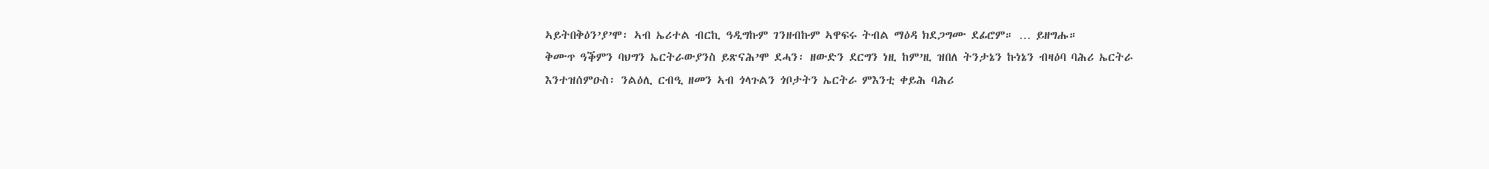ኣይትበቅዕን’ያ’ሞ፡ ኣብ ኤሪተል ብርኪ ዓዲግኩም ገንዘብኩም ኣዋፍሩ ትብል ማዕዳ ክደጋግሙ ደፊሮም። … ይዘግሑ።
ቅሙጥ ዓቕምን ባህግን ኤርትራውያንስ ይጽናሕ’ሞ ደሓን፡ ዘውድን ደርግን ነዚ ከም’ዚ ዝበለ ትንታኔን ኩነኔን ብዛዕባ ባሕሪ ኤርትራ እንተዝሰምዑስ፡ ንልዕሊ ርብዒ ዘመን ኣብ ጎላጉልን ጎቦታትን ኤርትራ ምእንቲ ቀይሕ ባሕሪ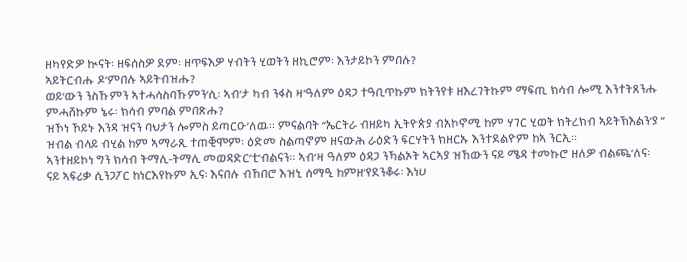ዘካየድዎ ኲናት፡ ዘፍሰስዎ ደም፡ ዘጥፍእዎ ሃብትን ሂወትን ዘኪሮም፡ እንታይኮን ምበሉ?
ኣይትርብሑ ዶ’ምበሉ ኣይትብዝሑ?
ወይ’ውን ንስኹምን ኣተሓሳስባኹምን’ሲ፡ ኣብ’ታ ካብ ንፋስ ዛ’ዓለም ዕዳጋ ተዓቢጥኩም ክትንየቱ ዘእረገትኩም ማፍጢ ክሳብ ሎሚ እንተትጸንሑ ምሓሸኩም ኔሩ፡ ክሳብ ምባል ምበጽሑ?
ዝኾነ ኾይኑ እንዳ ዝናን ባህታን ሎምስ ይጣርዑ’ለዉ። ምናልባት “ኤርትራ ብዘይካ ኢትዮጵያ ብአኮኖሚ ከም ሃገር ሂወት ክትረክብ ኣይትኽእልን’ያ ” ዝብል ብላይ ብሂል ከም ኣማራጺ ተጠቒሞም፡ ዕድመ ስልጣኖም ዘናውሕ ራዕድን ፍርሃትን ክዘርኡ እንተደልዮም ከኣ ንርኢ።
ኣንተዘይኮነ ግን ክሳብ ትማሊ-ትማሊ መወዳድር’ቲ’ብልናን። ኣብ’ዛ ዓለም ዕዳጋ ንኻልኦት ኣርኣያ ዝኸውን ናይ ሜዳ ተመኩሮ ዘለዎ ብልጫ’ለና፡ ናይ ኣፍሪቃ ሲንጋፖር ከነርእየኩም ኢና፡ እናበሉ ብኸበሮ እዝኒ ሰማዒ ከምዘ’የደንቆሩ፡ እነሀ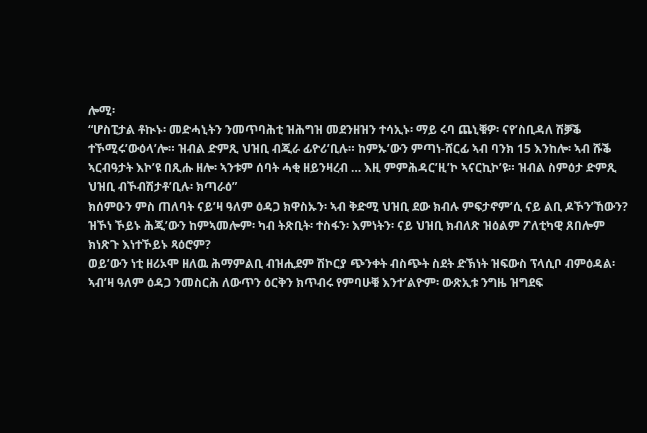ሎሚ፡
“ሆስፒታል ቶኲኑ፡ መድሓኒትን ንመጥባሕቲ ዝሕግዝ መደንዘዝን ተሳኢኑ፡ ማይ ሩባ ጨኒቑዎ፡ ናየ’ስቢዳለ ሽቓቕ ተኾሚሩ’ውዕላ’ሎ። ዝብል ድምጺ ህዝቢ ብጂራ ፊዮሪ’ቢሉ። ከምኡ’ውን ምጣነ-ሸርፊ ኣብ ባንክ 15 እንከሎ፡ ኣብ ሹቕ ኣርብዓታት እኮ’ዩ በጺሑ ዘሎ፡ ኣንቱም ሰባት ሓቂ ዘይንዛረብ … እዚ ምምሕዳር’ዚ’ኮ ኣናርኪኮ’ዩ። ዝብል ስምዕታ ድምጺ ህዝቢ ብኾብሽታቶ’ቢሉ፡ ክጣራዕ”
ክሰምዑን ምስ ጠለባት ናይ’ዛ ዓለም ዕዳጋ ክዋስኡን፡ ኣብ ቅድሚ ህዝቢ ደው ክብሉ ምፍታኖም’ሲ ናይ ልቢ ዶኾን’ኸውን?
ዝኾነ ኾይኑ ሕጂ’ውን ከምኣመሎም፡ ካብ ትጽቢት፡ ተስፋን፡ እምነትን፡ ናይ ህዝቢ ክብለጽ ዝዕልም ፖለቲካዊ ጸበሎም ክነጽጉ እነተኾይኑ ጻዕሮም?
ወይ’ውን ነቲ ዘሪኦሞ ዘለዉ ሕማምልቢ ብዝሒደም ሽኮርያ ጭንቀት ብስጭት ስደት ድኽነት ዝፍውስ ፕላሲቦ ብምዕዳል፡ ኣብ’ዛ ዓለም ዕዳጋ ንመስርሕ ለውጥን ዕርቅን ክጥብሩ የምባሁቑ እንተ’ልዮም፡ ውጽኢቱ ንግዜ ዝግደፍ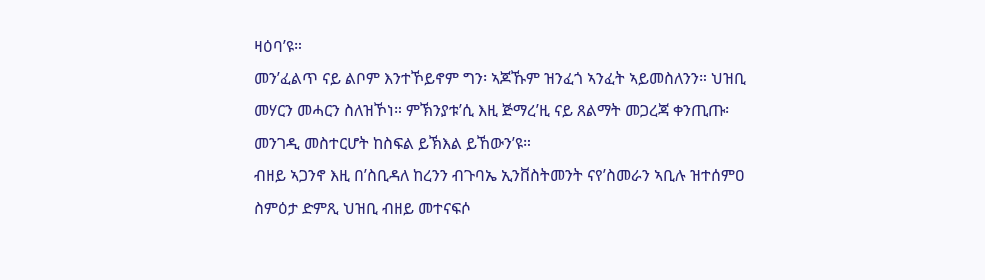ዛዕባ’ዩ።
መን’ፈልጥ ናይ ልቦም እንተኾይኖም ግን፡ ኣጆኹም ዝንፈጎ ኣንፈት ኣይመስለንን። ህዝቢ መሃርን መሓርን ስለዝኾነ። ምኽንያቱ’ሲ እዚ ጅማረ’ዚ ናይ ጸልማት መጋረጃ ቀንጢጡ፡ መንገዲ መስተርሆት ከስፍል ይኽእል ይኸውን’ዩ።
ብዘይ ኣጋንኖ እዚ በ’ስቢዳለ ከረንን ብጉባኤ ኢንቨስትመንት ናየ’ስመራን ኣቢሉ ዝተሰምዐ ስምዕታ ድምጺ ህዝቢ ብዘይ መተናፍሶ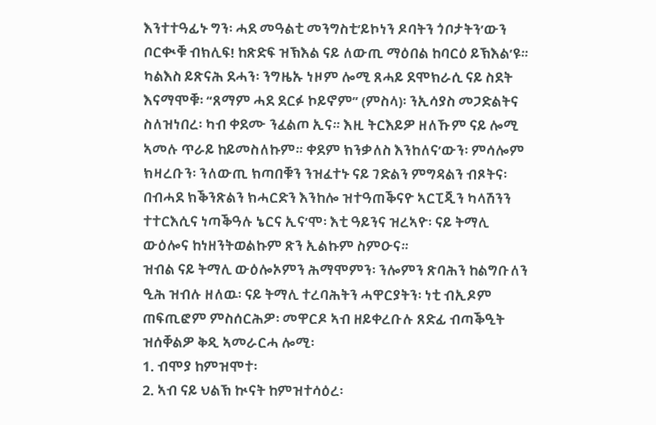እንተተዓፊኑ ግን፡ ሓደ መዓልቲ መንግስቲ’ይኮነን ዶባትን ጎቦታትን’ውን ቦርቊቑ ብክሊፍ! ከጽድፍ ዝኽእል ናይ ለውጢ ማዕበል ከባርዕ ይኽእል’ዩ።
ካልእስ ይጽናሕ ደሓን፡ ንግዜኡ ነዞም ሎሚ ጸሓይ ደሞክራሲ ናይ ስደት እናማሞቑ፡ “ጸማም ሓደ ደርፉ ኮይኖም” (ምስላ)፡ ንኢሳያስ መጋድልትና ስለዝነበረ፡ ካብ ቀደሙ ንፈልጦ ኢና። እዚ ትርእይዎ ዘለኹም ናይ ሎሚ ኣመሉ ጥራይ ከይመስለኩም። ቀደም ክንቃለስ እንከለና’ውን፡ ምሳሎም ክዛረቡን፡ ንለውጢ ክጣበቑን ንዝፈተኑ ናይ ገድልን ምግዳልን ብጾትና፡ በብሓደ ክቕንጽልን ክሓርድን እንከሎ ዝተዓጠቕናዮ ኣርፒጂን ካላሽንን ተተርእሲና ነጣቕዓሉ ኔርና ኢና’ሞ፡ እቲ ዓይንና ዝረኣዮ፡ ናይ ትማሊ ውዕሎና ከነዘንትወልኩም ጽን ኢልኩም ስምዑና።
ዝብል ናይ ትማሊ ውዕሎኦምን ሕማሞምን፡ ንሎምን ጽባሕን ከልግቡለን ዒሕ ዝብሉ ዘለዉ፡ ናይ ትማሊ ተረባሕትን ሓዋርያትን፡ ነቲ ብኢዶም ጠፍጢፎም ምስሰርሕዎ፡ መዋርዶ ኣብ ዘይቀረቡሉ ጸድፊ ብጣቕዒት ዝሰቐልዎ ቅዲ ኣመራርሓ ሎሚ፡
1. ብሞያ ከምዝሞተ፡
2. ኣብ ናይ ህልኽ ኲናት ከምዝተሳዕረ፡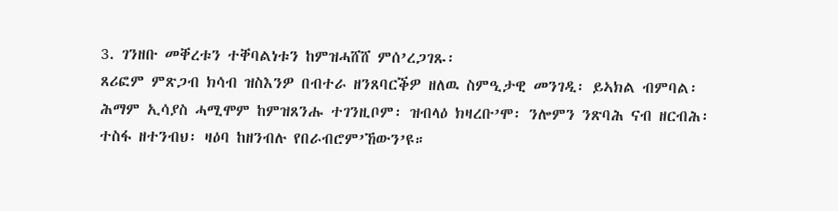3. ገንዘቡ መቐረቱን ተቐባልነቱን ከምዝሓሸሸ ምሰ’ረጋገጹ፡
ጸሪፎም ምጽጋብ ክሳብ ዝስእንዎ በብተራ ዘንጸባርቕዎ ዘለዉ ስምዒታዊ መንገዲ፡ ይኣክል ብምባል፡ ሕማም ኢሳያስ ሓሚሞም ከምዝጸንሑ ተገንዚቦም፡ ዝብላዕ ክዛረቡ’ሞ፡ ንሎምን ንጽባሕ ናብ ዘርብሕ፡ ተስፋ ዘተንብህ፡ ዛዕባ ከዘንብሉ የበራብሮም’ኸውን’ዩ።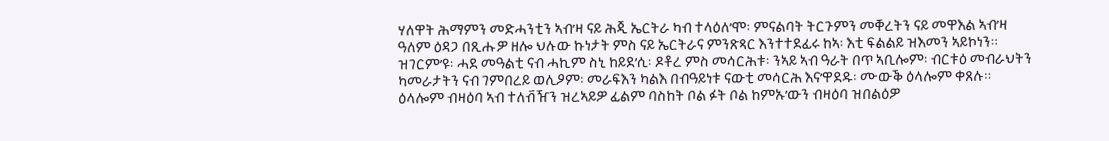ሃለዋት ሕማምን መድሓንቲን ኣብ’ዛ ናይ ሕጂ ኤርትራ ካብ ተላዕለ’ሞ፡ ምናልባት ትርጉምን መቐረትን ናይ መዋእል ኣብ’ዛ ዓለም ዕዳጋ በጺሑዎ ዘሎ ህሉው ኩነታት ምስ ናይ ኤርትራና ምንጽጻር እንተተደፊሩ ከኣ፡ እቲ ፍልልይ ዝእመን ኣይኮነን።
ዝገርም’ዩ፡ ሓደ መዓልቲ ናብ ሓኪም ስኒ ከይደ’ሲ፡ ዶቶረ ምስ መሳርሕቱ፡ ንኣይ ኣብ ዓራት በጥ ኣቢሎም፡ ብርቱዕ መብራህትን ካመራታትን ናብ ገምበረይ ወሊዖም፡ መራፍእን ካልእ በብዓይነቱ ናውቲ መሳርሕ እና’ዋደዱ፡ ሙውቕ ዕላሎም ቀጸሉ።
ዕላሎም ብዛዕባ ኣብ ተለቭዥን ዝረኣይዎ ፊልም ባስከት ቦል ፉት ቦል ከምኡ’ውን ብዛዕባ ዝበልዕዎ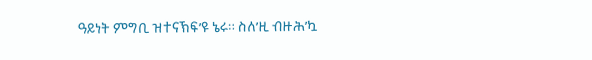ዓይነት ምግቢ ዝተናኽፍ’ዩ ኔሩ። ስለ’ዚ ብዙሕ’ኳ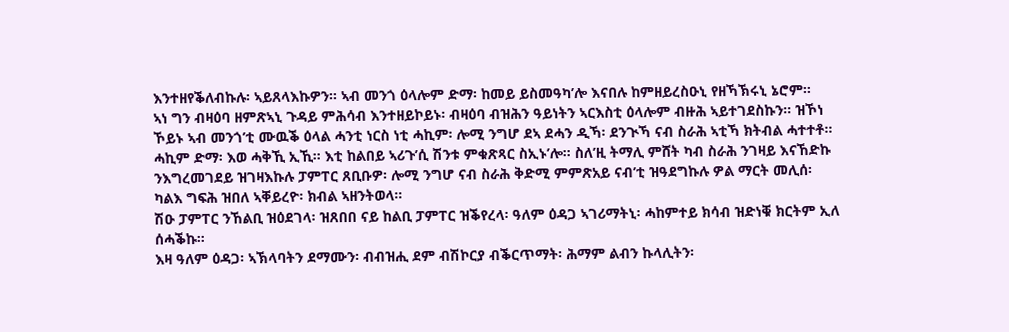እንተዘየቕለብኩሉ፡ ኣይጸላእኩዎን። ኣብ መንጎ ዕላሎም ድማ፡ ከመይ ይስመዓካ’ሎ እናበሉ ከምዘይረስዑኒ የዘኻኽሩኒ ኔሮም።
ኣነ ግን ብዛዕባ ዘምጽኣኒ ጉዳይ ምሕሳብ እንተዘይኮይኑ፡ ብዛዕባ ብዝሕን ዓይነትን ኣርእስቲ ዕላሎም ብዙሕ ኣይተገደስኩን። ዝኾነ ኾይኑ ኣብ መንጎ’ቲ ሙዉቕ ዕላል ሓንቲ ነርስ ነቲ ሓኪም፡ ሎሚ ንግሆ ደኣ ደሓን ዲኻ፡ ደንጒኻ ናብ ስራሕ ኣቲኻ ክትብል ሓተተቶ።
ሓኪም ድማ፡ እወ ሓቅኺ ኢኺ። እቲ ከልበይ ኣሪጉ’ሲ ሽንቱ ምቁጽጻር ስኢኑ’ሎ። ስለ’ዚ ትማሊ ምሸት ካብ ስራሕ ንገዛይ እናኸድኩ ንእግረመገደይ ዝገዛእኩሉ ፓምፐር ጸቢቡዎ፡ ሎሚ ንግሆ ናብ ስራሕ ቅድሚ ምምጽአይ ናብ’ቲ ዝዓደግኩሉ ዎል ማርት መሊሰ፡ ካልእ ግፍሕ ዝበለ ኣቐይረዮ፡ ክብል ኣዘንትወላ።
ሽዑ ፓምፐር ንኸልቢ ዝዕደገላ፡ ዝጸበበ ናይ ከልቢ ፓምፐር ዝቕየረላ፡ ዓለም ዕዳጋ ኣገሪማትኒ፡ ሓከምተይ ክሳብ ዝድነቑ ክርትም ኢለ ሰሓቕኩ።
እዛ ዓለም ዕዳጋ፡ ኣኽላባትን ደማሙን፡ ብብዝሒ ደም ብሽኮርያ ብቕርጥማት፡ ሕማም ልብን ኩላሊትን፡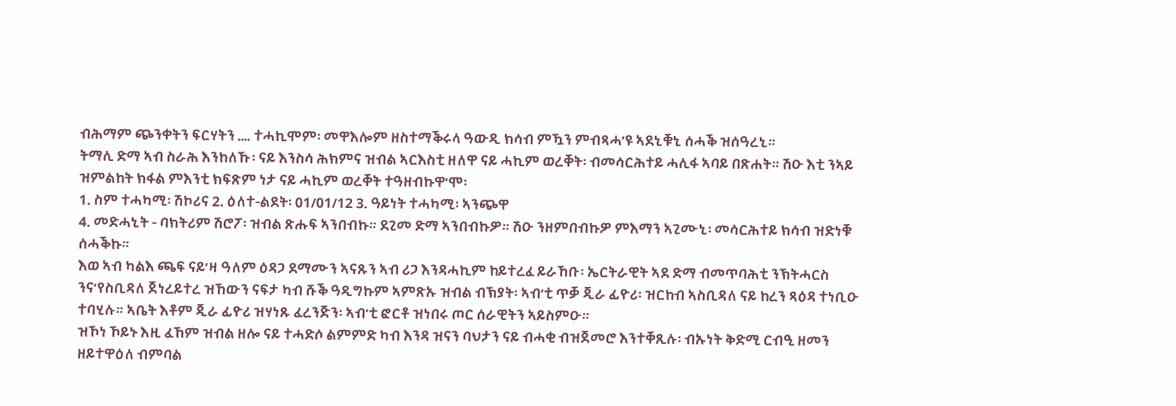ብሕማም ጭንቀትን ፍርሃትን …. ተሓኪሞም፡ መዋእሎም ዘስተማቕሩላ ዓውዲ ክሳብ ምዃን ምብጻሓ’ዩ ኣደኒቑኒ ሰሓቕ ዝሰዓረኒ።
ትማሊ ድማ ኣብ ስራሕ እንከለኹ፡ ናይ እንስሳ ሕክምና ዝብል ኣርእስቲ ዘለዋ ናይ ሓኪም ወረቐት፡ ብመሳርሕተይ ሓሊፋ ኣባይ በጽሐት። ሽዑ እቲ ንኣይ ዝምልከት ክፋል ምእንቲ ክፍጽም ነታ ናይ ሓኪም ወረቐት ተዓዘብኩዋ’ሞ፡
1. ስም ተሓካሚ፡ ሽኮሪና 2. ዕለተ-ልደት፡ 01/01/12 3. ዓይነት ተሓካሚ፡ ኣንጭዋ
4. መድሓኒት - ባክትሪም ሽሮፖ፡ ዝብል ጽሑፍ ኣንበብኩ። ደጊመ ድማ ኣንበብኩዎ። ሽዑ ንዘምበብኩዎ ምእማን ኣጊሙኒ፡ መሳርሕተይ ክሳብ ዝድነቑ ሰሓቕኩ።
እወ ኣብ ካልእ ጫፍ ናይ’ዛ ዓለም ዕዳጋ ደማሙን ኣናጹን ኣብ ሪጋ እንዳሓኪም ከይተረፈ ይራኸቡ፡ ኤርትራዊት ኣደ ድማ ብመጥባሕቲ ንኽትሓርስ ንና’የስቢዳለ ጀነረይተረ ዝኸውን ናፍታ ካብ ሹቕ ዓዲግኩም ኣምጽኡ ዝብል ብኽያት፡ ኣብ’ቲ ጥቓ ጂራ ፊዮሪ፡ ዝርከብ ኣስቢዳለ ናይ ከረን ጻዕዳ ተነቢዑ ተባሂሉ። ኣቤት እቶም ጂራ ፊዮሪ ዝሃነጹ ፈረንጅን፡ ኣብ’ቲ ፎርቶ ዝነበሩ ጦር ሰራዊትን ኣይስምዑ።
ዝኾነ ኾይኑ እዚ ፈኸም ዝብል ዘሎ ናይ ተሓድሶ ልምምድ ካብ እንዳ ዝናን ባህታን ናይ ብሓቂ ብዝጀመሮ እንተቐጺሉ፡ ብኡነት ቅድሚ ርብዒ ዘመን ዘይተዋዕለ ብምባል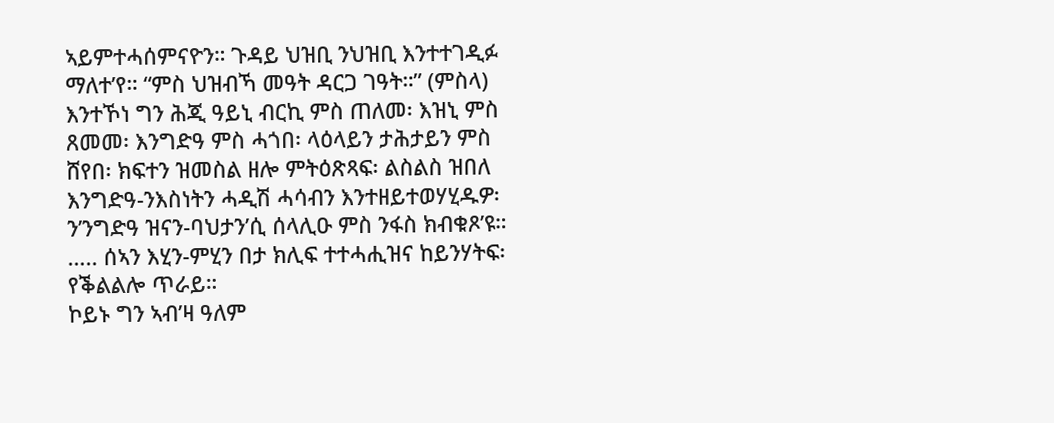ኣይምተሓሰምናዮን። ጉዳይ ህዝቢ ንህዝቢ እንተተገዲፉ ማለተ’የ። “ምስ ህዝብኻ መዓት ዳርጋ ገዓት።” (ምስላ)
እንተኾነ ግን ሕጂ ዓይኒ ብርኪ ምስ ጠለመ፡ እዝኒ ምስ ጸመመ፡ እንግድዓ ምስ ሓጎበ፡ ላዕላይን ታሕታይን ምስ ሸየበ፡ ክፍተን ዝመስል ዘሎ ምትዕጽጻፍ፡ ልስልስ ዝበለ እንግድዓ-ንእስነትን ሓዲሽ ሓሳብን እንተዘይተወሃሂዱዎ፡ ን’ንግድዓ ዝናን-ባህታን’ሲ ሰላሊዑ ምስ ንፋስ ክብቁጾ’ዩ። ….. ሰኣን እሂን-ምሂን በታ ክሊፍ ተተሓሒዝና ከይንሃትፍ፡ የቕልልሎ ጥራይ።
ኮይኑ ግን ኣብ’ዛ ዓለም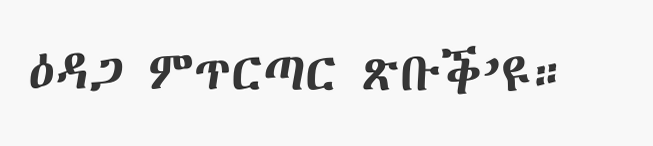ዕዳጋ ምጥርጣር ጽቡቕ’ዩ።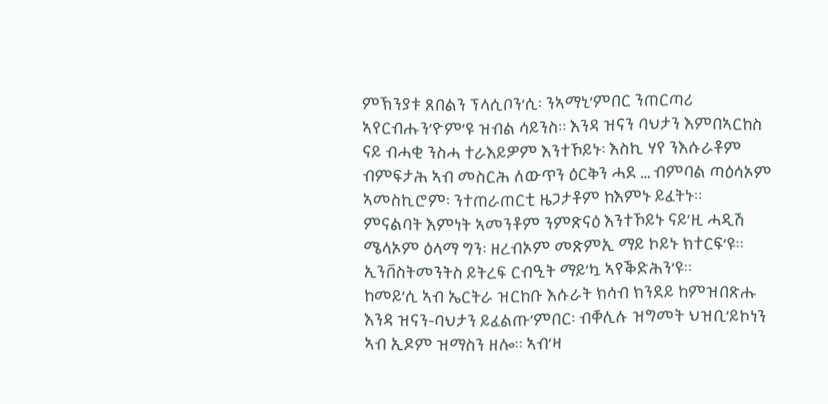ምኽንያቱ ጸበልን ፕላሲቦን’ሲ፡ ንኣማኒ’ምበር ንጠርጣሪ ኣየርብሑን’ዮም’ዩ ዝብል ሳይንስ። እንዳ ዝናን ባህታን እምበኣርከስ ናይ ብሓቂ ንስሓ ተራእይዎም እንተኾይኑ፡ እስኪ ሃየ ንእሱራቶም ብምፍታሕ ኣብ መስርሕ ለውጥን ዕርቅን ሓደ … ብምባል ጣዕሳኦም ኣመስኪሮም፡ ንተጠራጠርቲ ዜጋታቶም ከእምኑ ይፈትኑ።
ምናልባት እምነት ኣመንቶም ንምጽናዕ እንተኾይኑ ናይ’ዚ ሓዲሽ ሜላኦም ዕላማ ግን፡ ዘረብኦም መጽምኢ ማይ ኮይኑ ክተርፍ’ዩ። ኢንቨስትመንትስ ይትረፍ ርብዒት ማይ’ኳ ኣየቕድሕን’ዩ።
ከመይ’ሲ ኣብ ኤርትራ ዝርከቡ እሱራት ክሳብ ክንደይ ከምዝበጽሑ እንዳ ዝናን-ባህታን ይፈልጡ’ምበር፡ ብቐሊሉ ዝግመት ህዝቢ’ይኮነን ኣብ ኢዶም ዝማስን ዘሎ። ኣብ’ዛ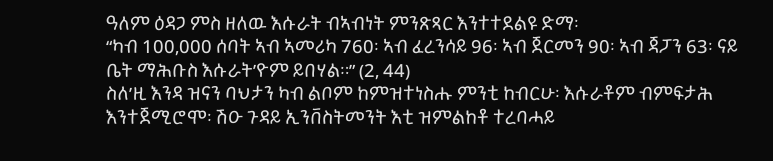ዓለም ዕዳጋ ምስ ዘለዉ እሱራት ብኣብነት ምንጽጻር እንተተደልዩ ድማ፡
“ካብ 100,000 ሰባት ኣብ ኣመሪካ 760፡ ኣብ ፈረንሳይ 96፡ ኣብ ጀርመን 90፡ ኣብ ጃፓን 63፡ ናይ ቤት ማሕቡስ እሱራት’ዮም ይበሃል።” (2, 44)
ስለ’ዚ እንዳ ዝናን ባህታን ካብ ልቦም ከምዝተነስሑ ምንቲ ከብርሁ፡ እሱራቶም ብምፍታሕ እንተጀሚሮሞ፡ ሽዑ ጉዳይ ኢንቨስትመንት እቲ ዝምልከቶ ተረባሓይ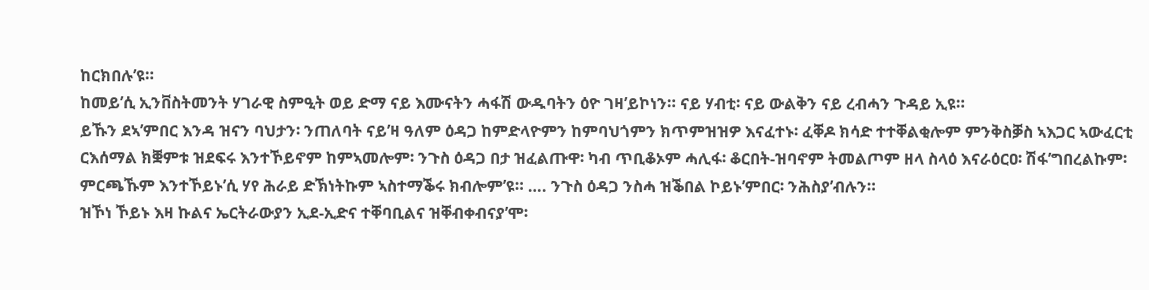ከርክበሉ’ዩ።
ከመይ’ሲ ኢንቨስትመንት ሃገራዊ ስምዒት ወይ ድማ ናይ እሙናትን ሓፋሽ ውዱባትን ዕዮ ገዛ’ይኮነን። ናይ ሃብቲ፡ ናይ ውልቅን ናይ ረብሓን ጉዳይ ኢዩ።
ይኹን ደኣ’ምበር እንዳ ዝናን ባህታን፡ ንጠለባት ናይ’ዛ ዓለም ዕዳጋ ከምድላዮምን ከምባህጎምን ክጥምዝዝዎ እናፈተኑ፡ ፈቐዶ ክሳድ ተተቐልቂሎም ምንቅስቓስ ኣእጋር ኣውፈርቲ ርእሰማል ክቛምቱ ዝደፍሩ እንተኾይኖም ከምኣመሎም፡ ንጉስ ዕዳጋ በታ ዝፈልጡዋ፡ ካብ ጥቢቆኦም ሓሊፋ፡ ቆርበት-ዝባኖም ትመልጦም ዘላ ስላዕ እናራዕርዐ፡ ሽፋ’ግበረልኩም፡ ምርጫኹም እንተኾይኑ’ሲ ሃየ ሕራይ ድኽነትኩም ኣስተማቕሩ ክብሎም’ዩ። …. ንጉስ ዕዳጋ ንስሓ ዝቕበል ኮይኑ’ምበር፡ ንሕስያ’ብሉን።
ዝኾነ ኾይኑ እዛ ኩልና ኤርትራውያን ኢደ-ኢድና ተቐባቢልና ዝቐብቀብናያ’ሞ፡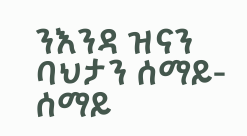ንእንዳ ዝናን ባህታን ሰማይ-ሰማይ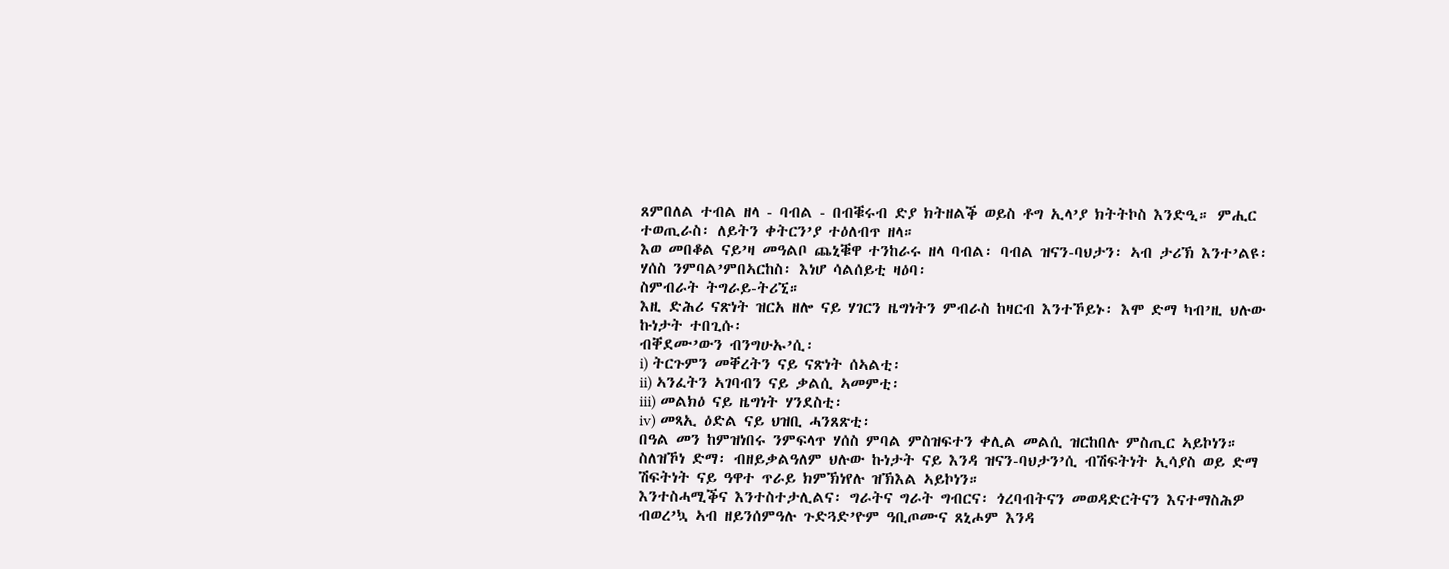ጸምበለል ተብል ዘላ - ባብል - በብቑሩብ ድያ ክትዘልቕ ወይስ ቶግ ኢላ’ያ ክትትኮስ እንድዒ። ምሒር ተወጢራስ፡ ለይትን ቀትርን’ያ ተዕለብጥ ዘላ።
እወ መበቆል ናይ’ዛ መዓልቦ ጨኒቑዋ ተንከራሩ ዘላ ባብል፡ ባብል ዝናን-ባህታን፡ ኣብ ታሪኽ እንተ’ልዩ፡ ሃሰስ ንምባል’ምበኣርከስ፡ እነሆ ሳልሰይቲ ዛዕባ፡
ስምብራት ትግራይ-ትሪኚ።
እዚ ድሕሪ ናጽነት ዝርአ ዘሎ ናይ ሃገርን ዜግነትን ምብራስ ከዛርብ እንተኾይኑ፡ እሞ ድማ ካብ’ዚ ህሉው ኩነታት ተበጊሱ፡
ብቐደሙ’ውን ብንግሁኡ’ሲ፡
i) ትርጉምን መቐረትን ናይ ናጽነት ሰኣልቲ፡
ii) ኣንፈትን ኣገባብን ናይ ቃልሲ ኣመምቲ፡
iii) መልክዕ ናይ ዜግነት ሃንደስቲ፡
iv) መጻኢ ዕድል ናይ ህዝቢ ሓንጸጽቲ፡
በዓል መን ከምዝነበሩ ንምፍላጥ ሃሰስ ምባል ምስዝፍተን ቀሊል መልሲ ዝርከበሉ ምስጢር ኣይኮነን።
ስለዝኾነ ድማ፡ ብዘይቃልዓለም ህሉው ኩነታት ናይ እንዳ ዝናን-ባህታን’ሲ ብሽፍትነት ኢሳያስ ወይ ድማ ሽፍትነት ናይ ዓዋተ ጥራይ ክምኽነየሉ ዝኽእል ኣይኮነን።
እንተስሓሚቕና እንተስተታሊልና፡ ግራትና ግራት ግብርና፡ ጎረባብትናን መወዳድርትናን እናተማስሕዎ ብወረ’ኳ ኣብ ዘይንሰምዓሉ ጉድጓድ’ዮም ዓቢጦሙና ጸኒሖም እንዳ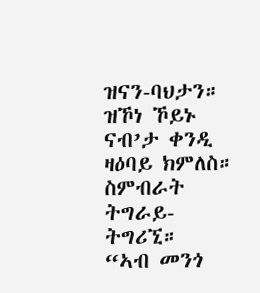ዝናን-ባህታን።
ዝኾነ ኾይኑ ናብ’ታ ቀንዲ ዛዕባይ ክምለስ።
ስምብራት ትግራይ-ትግሪኚ።
“ኣብ መንጎ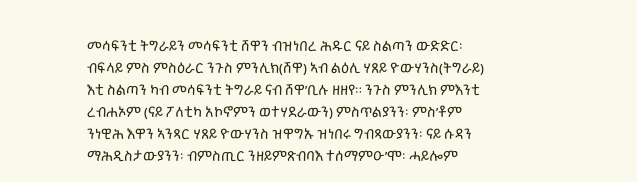መሳፍንቲ ትግራይን መሳፍንቲ ሸዋን ብዝነበረ ሕዱር ናይ ስልጣን ውድድር፡ ብፍላይ ምስ ምስዕራር ንጉስ ምንሊክ(ሸዋ) ኣብ ልዕሊ ሃጸይ ዮውሃንስ(ትግራይ) እቲ ስልጣን ካብ መሳፍንቲ ትግራይ ናብ ሸዋ’ቢሉ ዘዘየ። ንጉስ ምንሊክ ምእንቲ ረብሐኦም (ናይ ፖለቲካ አኮኖምን ወተሃደራውን) ምስጥልያንን፡ ምስ’ቶም ንነዊሕ እዋን ኣንጻር ሃጸይ ዮውሃንስ ዝዋግኡ ዝነበሩ ግብጻውያንን፡ ናይ ሱዳን ማሕዲስታውያንን፡ ብምስጢር ንዘይምጽብባእ ተሰማምዑ’ሞ፡ ሓይሎም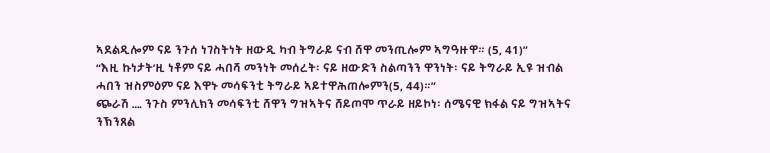ኣደልዲሎም ናይ ንጉሰ ነገስትነት ዘውዲ ካብ ትግራይ ናብ ሸዋ መንጢሎም ኣግዓዙዋ። (5, 41)”
“እዚ ኩነታት’ዚ ነቶም ናይ ሓበሻ መንነት መሰረት፡ ናይ ዘውድን ስልጣንን ዋንነት፡ ናይ ትግራይ ኢዩ ዝብል ሓበን ዝስምዕም ናይ እዋኑ መሳፍንቲ ትግራይ ኣይተዋሕጠሎምን(5, 44)።”
ጭራሽ …. ንጉስ ምንሊክን መሳፍንቲ ሸዋን ግዝኣትና ሸይጦሞ ጥራይ ዘይኮነ፡ ሰሜናዊ ክፋል ናይ ግዝኣትና ንኽንጸል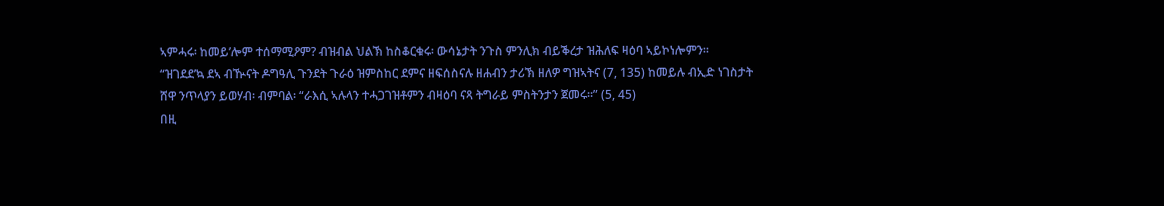ኣምሓሩ፡ ከመይ’ሎም ተሰማሚዖም? ብዝብል ህልኽ ከስቆርቁሩ፡ ውሳኔታት ንጉስ ምንሊክ ብይቕረታ ዝሕለፍ ዛዕባ ኣይኮነሎምን።
“ዝገደደ’ኳ ደኣ ብዂናት ዶግዓሊ ጉንደት ጉራዕ ዝምስከር ደምና ዘፍሰስናሉ ዘሐብን ታሪኽ ዘለዎ ግዝኣትና (7, 135) ከመይሉ ብኢድ ነገስታት ሸዋ ንጥላያን ይወሃብ፡ ብምባል፡ “ራእሲ ኣሉላን ተሓጋገዝቶምን ብዛዕባ ናጻ ትግራይ ምስትንታን ጀመሩ።” (5, 45)
በዚ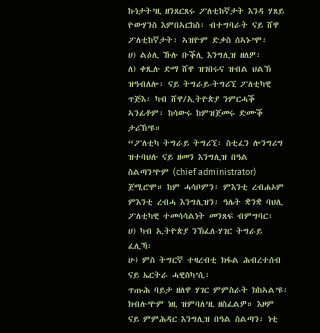ኩነታት’ዚ ዘንጸርጸሩ ፖለቲከኛታት እንዳ ሃጸይ ዮውሃንስ እምበኣርከስ፡ ብተግባራት ናይ ሸዋ ፖለቲከኛታት፡ ኣዝዮም ድቃስ ሰኣኑ’ሞ፡
ሀ) ልዕሊ ኹሉ ቡቕሊ እንግሊዝ ዘለዎ፡
ለ) ቀጺሉ ድማ ሸዋ ዝገበሩና ዝብል ህልኽ ዝዓብለሎ፡ ናይ ትግራይ-ትግሪኚ ፖለቲካዊ ጥጅእ፡ ካብ ሸዋ/ኢትዮጵያ ንምርሓቕ ኣንፊቶም፡ ከሳውሩ ከምዝጀመሩ ድሙቕ ታሪኽ’ዩ።
“ፖለቲካ ትግራይ ትግሪኚ፡ ስቲፈን ሎንግሪግ ዝተባህሉ ናይ ዘመን እንግሊዝ በዓል ስልጣን’ዮም (chief administrator) ጀሚሮሞ። ከም ሓሳቦምን፡ ምእንቲ ረብሐኦም ምእንቲ ረብሓ እንግሊዝን፡ ዓሌት ቋንቋ ባህሊ ፖለቲካዊ ተመሳሳልነት መንጸፍ ብምግባር፡
ሀ) ካብ ኢትዮጵያ ንኽፈለ-ሃገር ትግራይ ፈሊኻ፡
ሁ) ምስ ትግርኛ ተዛረብቲ ክፋል ሕብረተሰብ ናይ ኤርትራ ሓዊስካ’ሲ፡
ጥጡሕ ባይታ ዘለዋ ሃገር ምምስራት ክከኣል’ዩ፡ ክብሉ’ዮም ነዚ ዝምባለ’ዚ ዘስፈልዎ። እዞም ናይ ምምሕዳር እንግሊዝ በዓል ስልጣን፡ ነቲ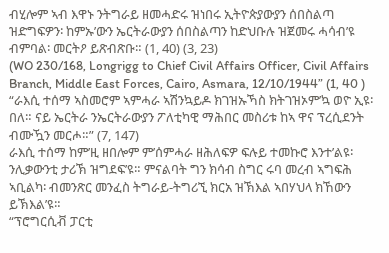ብሂሎም ኣብ እዋኑ ንትግራይ ዘመሓድሩ ዝነበሩ ኢትዮጵያውያን ሰበስልጣ ዝድግፍዎን፡ ከምኡ’ውን ኤርትራውያን ሰበስልጣን ከድህቡሉ ዝጀመሩ ሓሳብ’ዩ ብምባል፡ መርትዖ ይጽብጽቡ። (1, 40) (3, 23)
(WO 230/168, Longrigg to Chief Civil Affairs Officer, Civil Affairs Branch, Middle East Forces, Cairo, Asmara, 12/10/1944” (1, 40 )
“ራእሲ ተሰማ ኣስመሮም ኣምሓራ ኣሽንኳይዶ ክገዝኡኻስ ክትገዝኦም’ኳ ወዮ ኢዩ፡ በለ። ናይ ኤርትራ ንኤርትራውያን ፖለቲካዊ ማሕበር መስሪቱ ከኣ ዋና ፕረሲደንት ብሙዃን መርሖ።” (7, 147)
ራእሲ ተሰማ ከም’ዚ ዘበሎም ም’ሰምሓራ ዘሕለፍዎ ፍሉይ ተመኩሮ እንተ’ልዩ፡ ንሊቃውንቲ ታሪኽ ዝግደፍ’ዩ። ምናልባት ግን ክሳብ ስግር ሩባ መረብ ኣግፍሕ ኣቢልካ፡ ብመንጽር መንፈስ ትግራይ-ትግሪኚ ክርአ ዝኽእል ኣበሃህላ ክኸውን ይኽእል’ዩ።
“ፕሮግርሲቭ ፓርቲ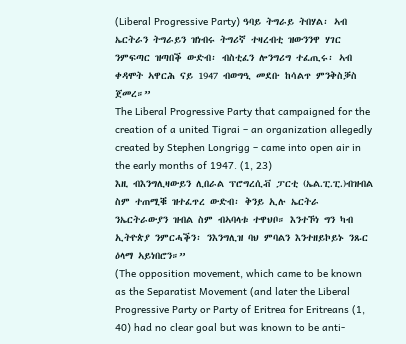(Liberal Progressive Party) ዓባይ ትግራይ ትበሃል፡ ኣብ ኤርትራን ትግራይን ዝነብሩ ትግሪኛ ተዛረብቲ ዝውንንዋ ሃገር ንምፍጣር ዝጣበቕ ውድብ፡ ብስቲፈን ሎንግሪግ ተፈጢሩ፡ ኣብ ቀዳሞት ኣዋርሕ ናይ 1947 ብወግዒ መደቡ ከሳልጥ ምንቅስቓስ ጀመረ።”
The Liberal Progressive Party that campaigned for the creation of a united Tigrai – an organization allegedly created by Stephen Longrigg – came into open air in the early months of 1947. (1, 23)
እዚ ብእንግሊዛውይን ሊበራል ፕሮግረሲቭ ፓርቲ (ኤል.ፒ.ፒ.)ብዝብል ስም ተጠሚቑ ዝተፈጥረ ውድብ፡ ቅንይ ኢሉ ኤርትራ ንኤርትራውያን ዝብል ስም ብኣባላቱ ተዋህቦ። እንተኾነ ግን ካብ ኢትዮጵያ ንምርሓቕን፡ ንእንግሊዝ ባህ ምባልን እንተዘይኮይኑ ንጹር ዕላማ ኣይነበሮን።”
(The opposition movement, which came to be known as the Separatist Movement (and later the Liberal Progressive Party or Party of Eritrea for Eritreans (1, 40) had no clear goal but was known to be anti-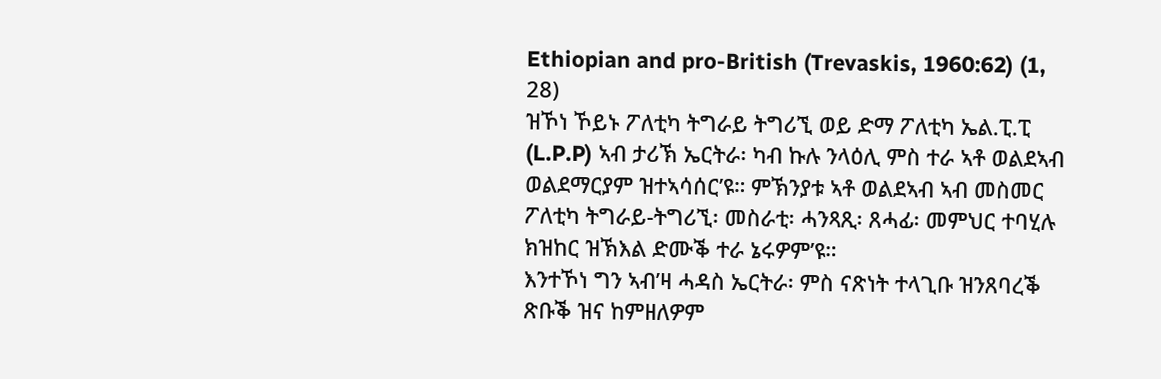Ethiopian and pro-British (Trevaskis, 1960:62) (1, 28)
ዝኾነ ኾይኑ ፖለቲካ ትግራይ ትግሪኚ ወይ ድማ ፖለቲካ ኤል.ፒ.ፒ (L.P.P) ኣብ ታሪኽ ኤርትራ፡ ካብ ኩሉ ንላዕሊ ምስ ተራ ኣቶ ወልደኣብ ወልደማርያም ዝተኣሳሰር’ዩ። ምኽንያቱ ኣቶ ወልደኣብ ኣብ መስመር ፖለቲካ ትግራይ-ትግሪኚ፡ መስራቲ፡ ሓንጻጺ፡ ጸሓፊ፡ መምህር ተባሂሉ ክዝከር ዝኽእል ድሙቕ ተራ ኔሩዎም’ዩ።
እንተኾነ ግን ኣብ’ዛ ሓዳስ ኤርትራ፡ ምስ ናጽነት ተላጊቡ ዝንጸባረቕ ጽቡቕ ዝና ከምዘለዎም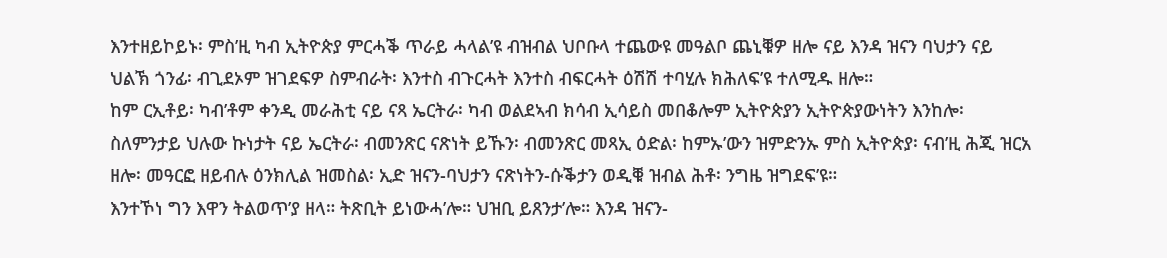እንተዘይኮይኑ፡ ምስ’ዚ ካብ ኢትዮጵያ ምርሓቕ ጥራይ ሓላል’ዩ ብዝብል ህቦቡላ ተጨውዩ መዓልቦ ጨኒቑዎ ዘሎ ናይ እንዳ ዝናን ባህታን ናይ ህልኽ ጎንፊ፡ ብጊደኦም ዝገደፍዎ ስምብራት፡ እንተስ ብጉርሓት እንተስ ብፍርሓት ዕሽሽ ተባሂሉ ክሕለፍ’ዩ ተለሚዱ ዘሎ።
ከም ርኢቶይ፡ ካብ’ቶም ቀንዲ መራሕቲ ናይ ናጻ ኤርትራ፡ ካብ ወልደኣብ ክሳብ ኢሳይስ መበቆሎም ኢትዮጵያን ኢትዮጵያውነትን እንከሎ፡ ስለምንታይ ህሉው ኩነታት ናይ ኤርትራ፡ ብመንጽር ናጽነት ይኹን፡ ብመንጽር መጻኢ ዕድል፡ ከምኡ’ውን ዝምድንኡ ምስ ኢትዮጵያ፡ ናብ’ዚ ሕጂ ዝርአ ዘሎ፡ መዓርፎ ዘይብሉ ዕንክሊል ዝመስል፡ ኢድ ዝናን-ባህታን ናጽነትን-ሱቕታን ወዲቑ ዝብል ሕቶ፡ ንግዜ ዝግደፍ’ዩ።
እንተኾነ ግን እዋን ትልወጥ’ያ ዘላ። ትጽቢት ይነውሓ’ሎ። ህዝቢ ይጸንታ’ሎ። እንዳ ዝናን-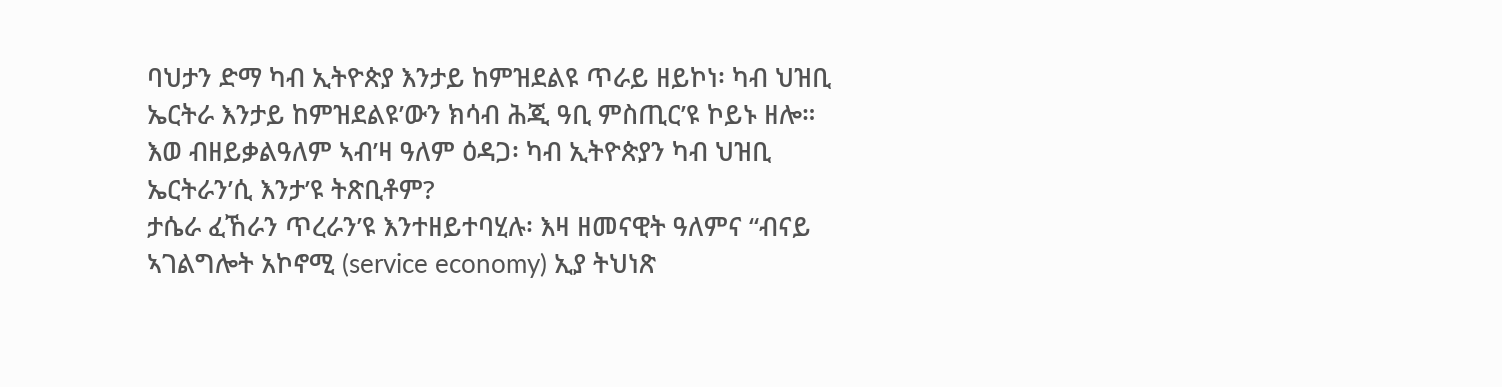ባህታን ድማ ካብ ኢትዮጵያ እንታይ ከምዝደልዩ ጥራይ ዘይኮነ፡ ካብ ህዝቢ ኤርትራ እንታይ ከምዝደልዩ’ውን ክሳብ ሕጂ ዓቢ ምስጢር’ዩ ኮይኑ ዘሎ።
እወ ብዘይቃልዓለም ኣብ’ዛ ዓለም ዕዳጋ፡ ካብ ኢትዮጵያን ካብ ህዝቢ ኤርትራን’ሲ እንታ’ዩ ትጽቢቶም?
ታሴራ ፈኸራን ጥረራን’ዩ እንተዘይተባሂሉ፡ እዛ ዘመናዊት ዓለምና “ብናይ ኣገልግሎት አኮኖሚ (service economy) ኢያ ትህነጽ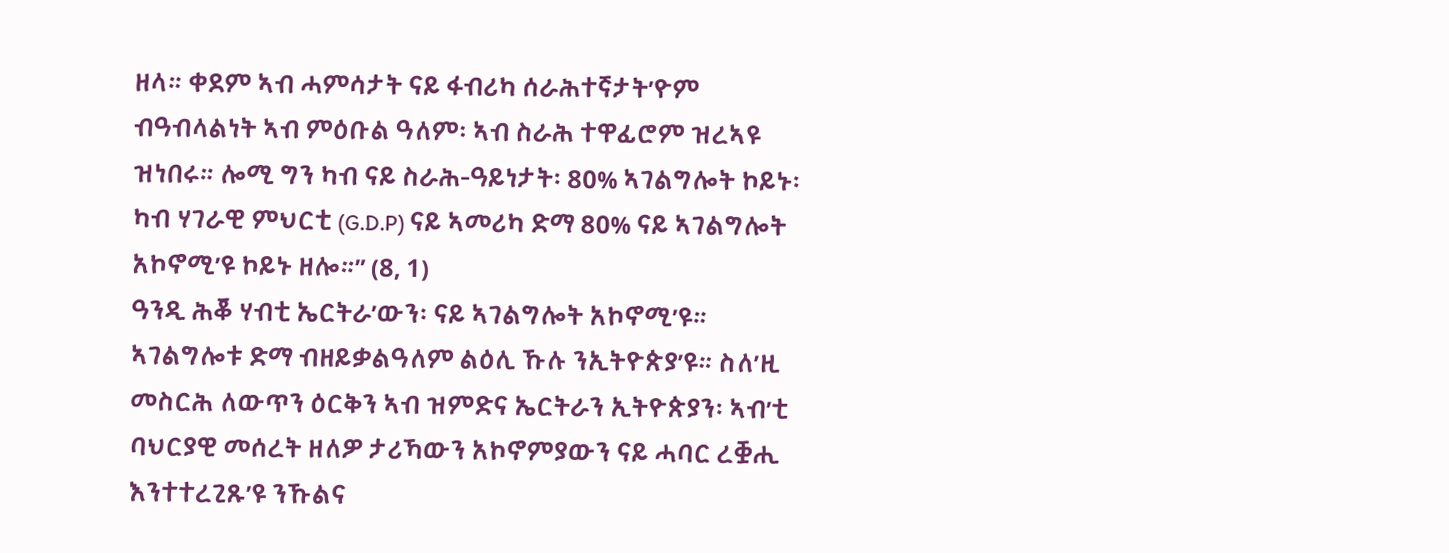ዘላ። ቀደም ኣብ ሓምሳታት ናይ ፋብሪካ ሰራሕተኛታት’ዮም ብዓብላልነት ኣብ ምዕቡል ዓለም፡ ኣብ ስራሕ ተዋፊሮም ዝረኣዩ ዝነበሩ። ሎሚ ግን ካብ ናይ ስራሕ-ዓይነታት፡ 80% ኣገልግሎት ኮይኑ፡ ካብ ሃገራዊ ምህርቲ (G.D.P) ናይ ኣመሪካ ድማ 80% ናይ ኣገልግሎት አኮኖሚ’ዩ ኮይኑ ዘሎ።” (8, 1)
ዓንዲ ሕቖ ሃብቲ ኤርትራ’ውን፡ ናይ ኣገልግሎት አኮኖሚ’ዩ። ኣገልግሎቱ ድማ ብዘይቃልዓለም ልዕሊ ኹሉ ንኢትዮጵያ’ዩ። ስለ’ዚ መስርሕ ለውጥን ዕርቅን ኣብ ዝምድና ኤርትራን ኢትዮጵያን፡ ኣብ’ቲ ባህርያዊ መሰረት ዘለዎ ታሪኻውን አኮኖምያውን ናይ ሓባር ረቛሒ እንተተረጊጹ’ዩ ንኹልና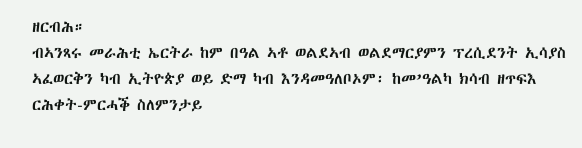ዘርብሕ።
ብኣንጻሩ መራሕቲ ኤርትራ ከም በዓል ኣቶ ወልደኣብ ወልደማርያምን ፕረሲደንት ኢሳያስ ኣፈወርቅን ካብ ኢትዮጵያ ወይ ድማ ካብ እንዳመዓለቦኦም፡ ከመ’ዓልካ ክሳብ ዘጥፍእ ርሕቀት-ምርሓቕ ስለምንታይ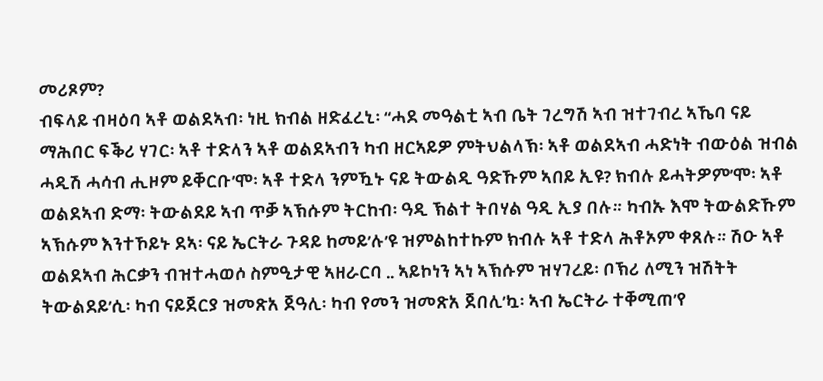መሪጾም?
ብፍላይ ብዛዕባ ኣቶ ወልደኣብ፡ ነዚ ክብል ዘድፈረኒ፡ “ሓደ መዓልቲ ኣብ ቤት ገረግሽ ኣብ ዝተገብረ ኣኼባ ናይ ማሕበር ፍቕሪ ሃገር፡ ኣቶ ተድላን ኣቶ ወልደኣብን ካብ ዘርኣይዎ ምትህልላኽ፡ ኣቶ ወልደኣብ ሓድነት ብውዕል ዝብል ሓዲሽ ሓሳብ ሒዞም ይቐርቡ’ሞ፡ ኣቶ ተድላ ንምዃኑ ናይ ትውልዲ ዓድኹም ኣበይ ኢዩ? ክብሉ ይሓትዎም’ሞ፡ ኣቶ ወልደኣብ ድማ፡ ትውልደይ ኣብ ጥቓ ኣኽሱም ትርከብ፡ ዓዲ ኽልተ ትበሃል ዓዲ ኢያ በሉ። ካብኡ እሞ ትውልድኹም ኣኽሱም እንተኾይኑ ደኣ፡ ናይ ኤርትራ ጉዳይ ከመይ’ሉ’ዩ ዝምልከተኩም ክብሉ ኣቶ ተድላ ሕቶኦም ቀጸሉ። ሽዑ ኣቶ ወልደኣብ ሕርቃን ብዝተሓወሶ ስምዒታዊ ኣዘራርባ .. ኣይኮነን ኣነ ኣኽሱም ዝሃገረይ፡ ቦኽሪ ለሚን ዝሽትት ትውልደይ’ሲ፡ ካብ ናይጀርያ ዝመጽአ ጀዓሊ፡ ካብ የመን ዝመጽአ ጀበሊ’ኳ፡ ኣብ ኤርትራ ተቐሚጠ’የ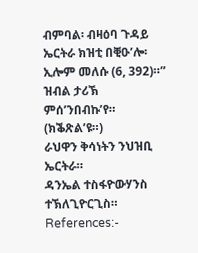ብምባል፡ ብዛዕባ ጉዳይ ኤርትራ ክዝቲ በቒዑ’ሎ፡ ኢሎም መለሱ (6, 392)።” ዝብል ታሪኽ ምሰ’ንበብኩ’የ። (ክቕጽል’ዩ።)
ራህዋን ቅሳነትን ንህዝቢ ኤርትራ።
ዳንኤል ተስፋዮውሃንስ ተኽለጊዮርጊስ።
References:-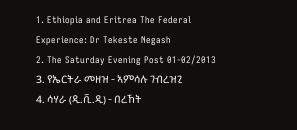1. Ethiopia and Eritrea The Federal Experience: Dr Tekeste Negash
2. The Saturday Evening Post 01-02/2013
3. የኤርትራ መዘዝ - ኣምሳሉ ገብረዝጊ
4. ሳሃራ (ዲ.ቪ.ዲ) - በረኸት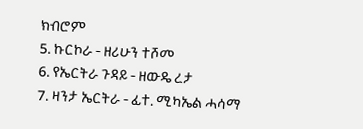ክብሮም
5. ኩርኮራ - ዘሪሁን ተሾመ
6. የኤርትራ ጉዳይ - ዘውዴ ረታ
7. ዛንታ ኤርትራ - ፊተ. ሚካኤል ሓሳማ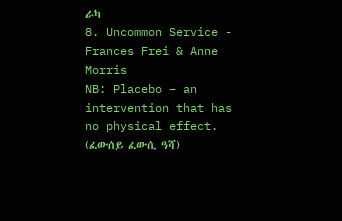ራካ
8. Uncommon Service - Frances Frei & Anne Morris
NB: Placebo – an intervention that has no physical effect. (ፈውሰይ ፈውሲ ዓሻ)